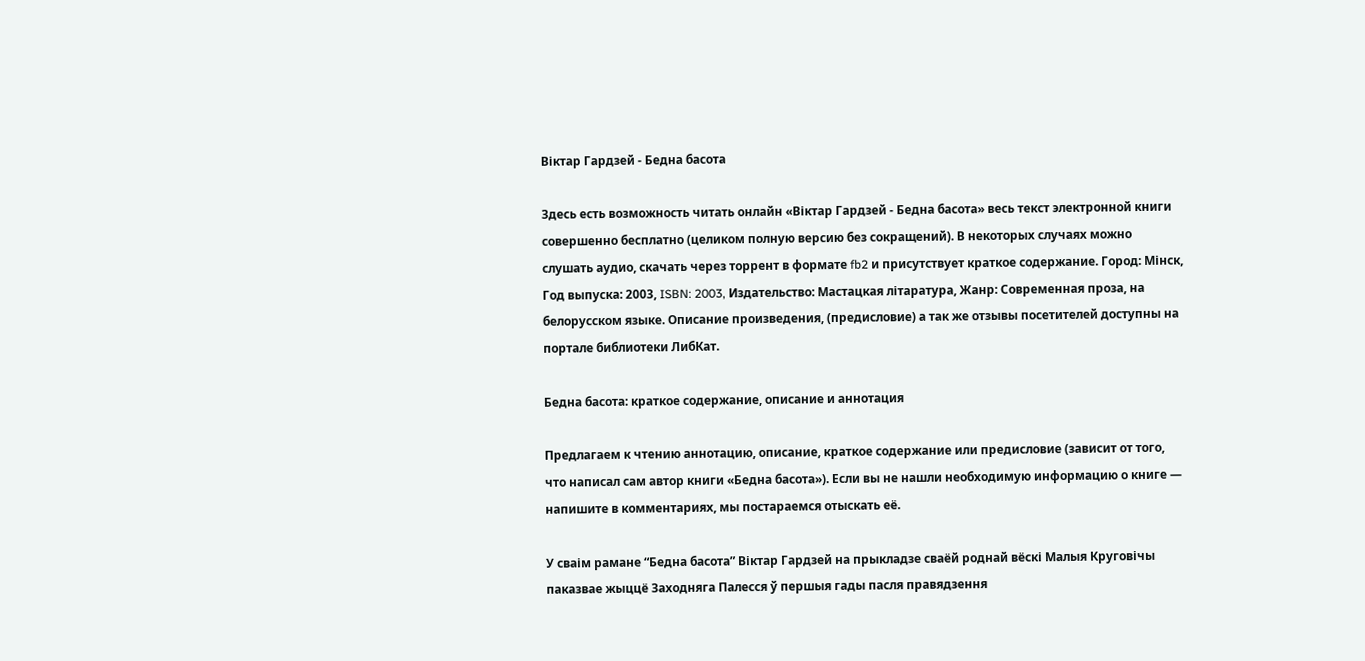Віктар Гардзей - Бедна басота

Здесь есть возможность читать онлайн «Віктар Гардзей - Бедна басота» весь текст электронной книги совершенно бесплатно (целиком полную версию без сокращений). В некоторых случаях можно слушать аудио, скачать через торрент в формате fb2 и присутствует краткое содержание. Город: Мінск, Год выпуска: 2003, ISBN: 2003, Издательство: Мастацкая літаратура, Жанр: Современная проза, на белорусском языке. Описание произведения, (предисловие) а так же отзывы посетителей доступны на портале библиотеки ЛибКат.

Бедна басота: краткое содержание, описание и аннотация

Предлагаем к чтению аннотацию, описание, краткое содержание или предисловие (зависит от того, что написал сам автор книги «Бедна басота»). Если вы не нашли необходимую информацию о книге — напишите в комментариях, мы постараемся отыскать её.

У сваім рамане “Бедна басота” Віктар Гардзей на прыкладзе сваёй роднай вёскі Малыя Круговічы паказвае жыццё Заходняга Палесся ў першыя гады пасля правядзення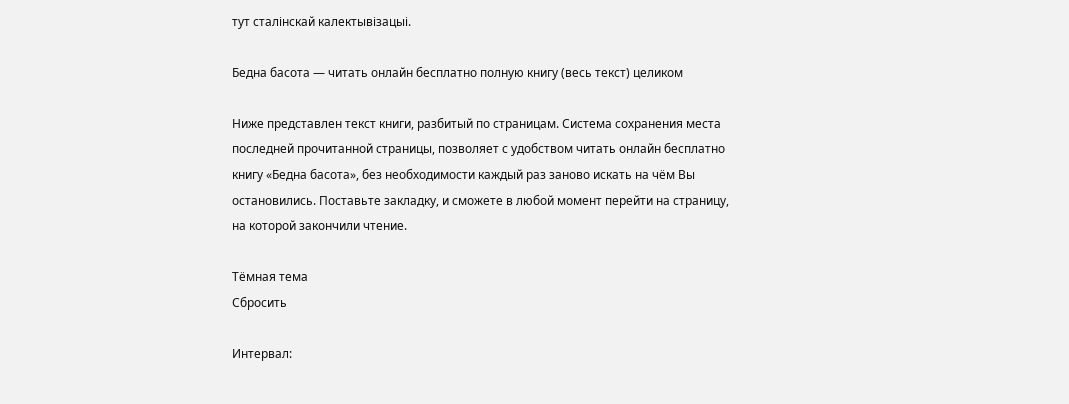тут сталінскай калектывізацыі.

Бедна басота — читать онлайн бесплатно полную книгу (весь текст) целиком

Ниже представлен текст книги, разбитый по страницам. Система сохранения места последней прочитанной страницы, позволяет с удобством читать онлайн бесплатно книгу «Бедна басота», без необходимости каждый раз заново искать на чём Вы остановились. Поставьте закладку, и сможете в любой момент перейти на страницу, на которой закончили чтение.

Тёмная тема
Сбросить

Интервал: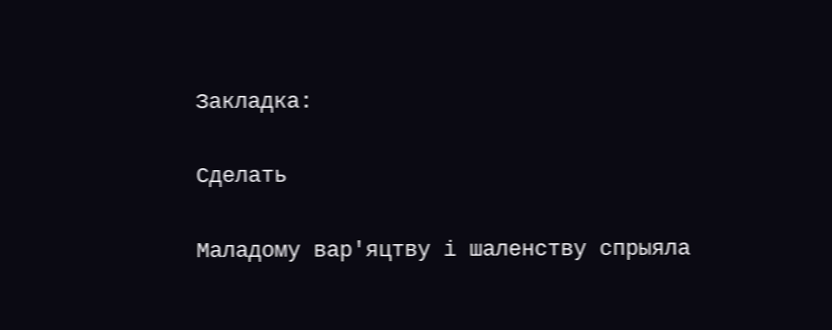Закладка:

Сделать

Маладому вар'яцтву і шаленству спрыяла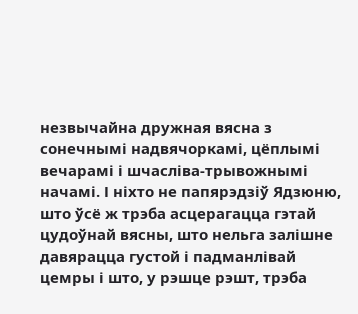незвычайна дружная вясна з сонечнымі надвячоркамі, цёплымі вечарамі і шчасліва-трывожнымі начамі. І ніхто не папярэдзіў Ядзюню, што ўсё ж трэба асцерагацца гэтай цудоўнай вясны, што нельга залішне давярацца густой і падманлівай цемры і што, у рэшце рэшт, трэба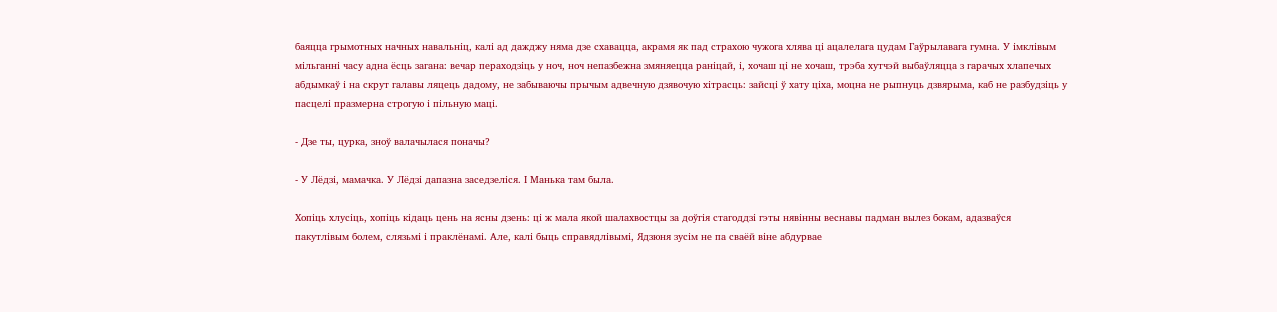баяцца грымотных начных навальніц, калі ад дажджу няма дзе схавацца, акрамя як пад страхою чужога хлява ці ацалелага цудам Гаўрылавага гумна. У імклівым мільганні часу адна ёсць загана: вечар пераходзіць у ноч, ноч непазбежна змяняецца раніцай, і, хочаш ці не хочаш, трэба хутчэй выбаўляцца з гарачых хлапечых абдымкаў і на скрут галавы ляцець дадому, не забываючы прычым адвечную дзявочую хітрасць: зайсці ў хату ціха, моцна не рыпнуць дзвярыма, каб не разбудзіць у пасцелі празмерна строгую і пільную маці.

- Дзе ты, цурка, зноў валачылася поначы?

- У Лёдзі, мамачка. У Лёдзі дапазна заседзеліся. І Манька там была.

Хопіць хлусіць, хопіць кідаць цень на ясны дзень: ці ж мала якой шалахвостцы за доўгія стагоддзі гэты нявінны веснавы падман вылез бокам, адазваўся пакутлівым болем, слязьмі і праклёнамі. Але, калі быць справядлівымі, Ядзюня зусім не па сваёй віне абдурвае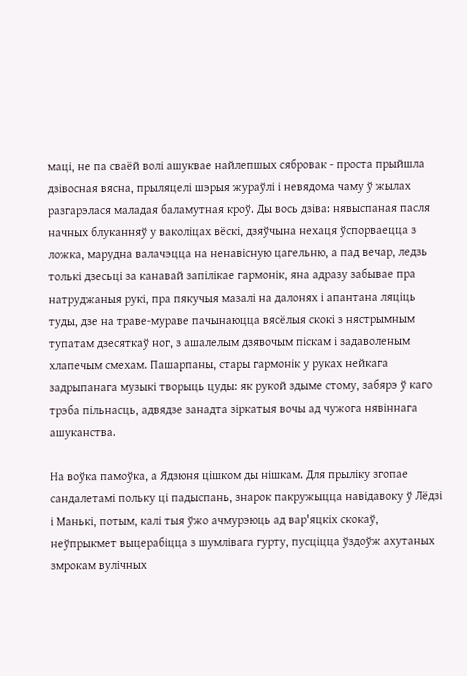маці, не па сваёй волі ашуквае найлепшых сябровак - проста прыйшла дзівосная вясна, прыляцелі шэрыя жураўлі і невядома чаму ў жылах разгарэлася маладая баламутная кроў. Ды вось дзіва: нявыспаная пасля начных блуканняў у ваколіцах вёскі, дзяўчына нехаця ўспорваецца з ложка, марудна валачэцца на ненавісную цагельню, а пад вечар, ледзь толькі дзесьці за канавай запілікае гармонік, яна адразу забывае пра натруджаныя рукі, пра пякучыя мазалі на далонях і апантана ляціць туды, дзе на траве-мураве пачынаюцца вясёлыя скокі з нястрымным тупатам дзесяткаў ног, з ашалелым дзявочым піскам і задаволеным хлапечым смехам. Пашарпаны, стары гармонік у руках нейкага задрыпанага музыкі творыць цуды: як рукой здыме стому, забярэ ў каго трэба пільнасць, адвядзе занадта зіркатыя вочы ад чужога нявіннага ашуканства.

На воўка памоўка, а Ядзюня цішком ды нішкам. Для прыліку згопае сандалетамі польку ці падыспань, знарок пакружыцца навідавоку ў Лёдзі і Манькі, потым, калі тыя ўжо ачмурэюць ад вар'яцкіх скокаў, неўпрыкмет выцерабіцца з шумлівага гурту, пусціцца ўздоўж ахутаных змрокам вулічных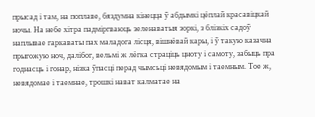прысад і там, на поплаве, бяздумна кінецца ў абдымкі цёплай красавіцкай ночы. На небе хітра падміргваюць зеленаватыя зоркі, з блізкіх садоў наплывае гаркаваты пах маладога лісця, вішнёвай кары, і ў такую казачна прыгожую ноч, далібог, вельмі ж лёгка страціць цноту і самоту, забыць пра годнасць і гонар, нізка ўпасці перад чымсьці невядомым і таемным. Тое ж, невядомае і таемнае, трошкі нават калматае на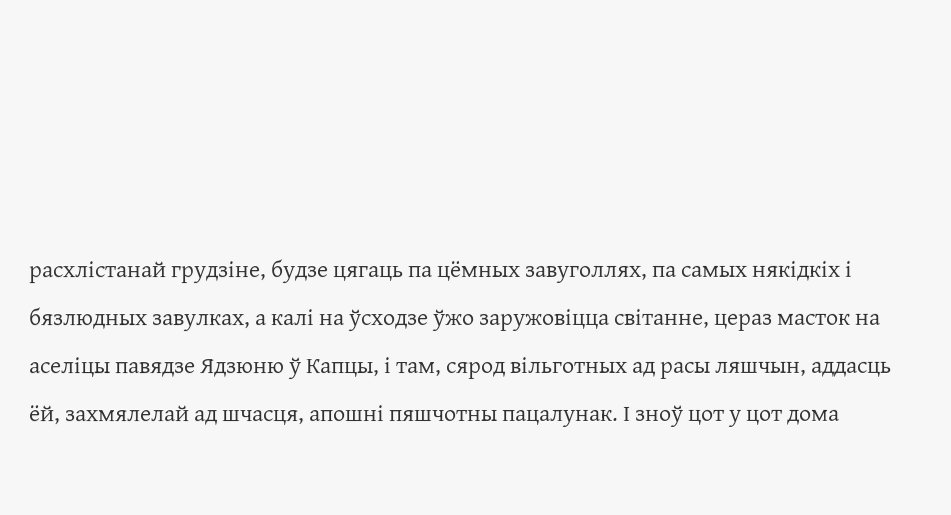расхлістанай грудзіне, будзе цягаць па цёмных завуголлях, па самых някідкіх і бязлюдных завулках, а калі на ўсходзе ўжо заружовіцца світанне, цераз масток на аселіцы павядзе Ядзюню ў Капцы, і там, сярод вільготных ад расы ляшчын, аддасць ёй, захмялелай ад шчасця, апошні пяшчотны пацалунак. І зноў цот у цот дома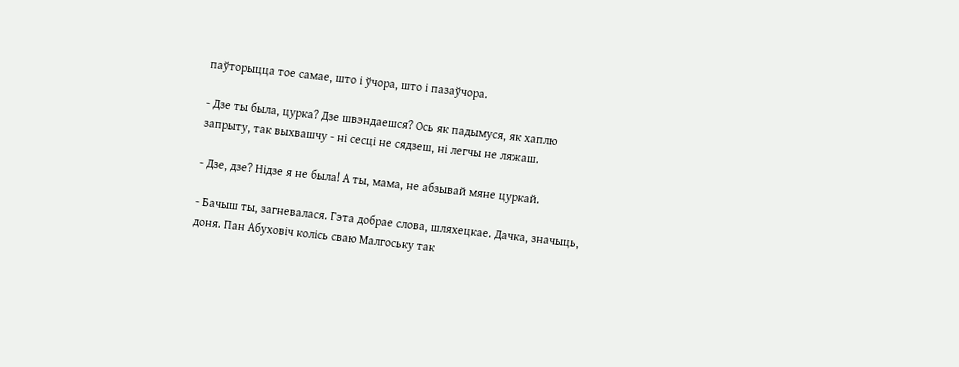паўторыцца тое самае, што і ўчора, што і пазаўчора.

- Дзе ты была, цурка? Дзе швэндаешся? Ось як падымуся, як хаплю запрыту, так выхвашчу - ні сесці не сядзеш, ні легчы не ляжаш.

- Дзе, дзе? Нідзе я не была! А ты, мама, не абзывай мяне цуркай.

- Бачыш ты, загневалася. Гэта добрае слова, шляхецкае. Дачка, значыць, доня. Пан Абуховіч колісь сваю Малгоську так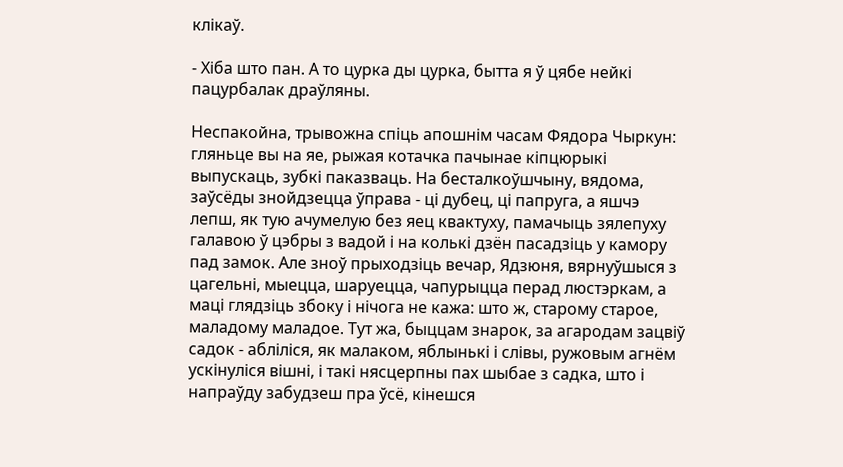клікаў.

- Хіба што пан. А то цурка ды цурка, бытта я ў цябе нейкі пацурбалак драўляны.

Неспакойна, трывожна спіць апошнім часам Фядора Чыркун: гляньце вы на яе, рыжая котачка пачынае кіпцюрыкі выпускаць, зубкі паказваць. На бесталкоўшчыну, вядома, заўсёды знойдзецца ўправа - ці дубец, ці папруга, а яшчэ лепш, як тую ачумелую без яец квактуху, памачыць зялепуху галавою ў цэбры з вадой і на колькі дзён пасадзіць у камору пад замок. Але зноў прыходзіць вечар, Ядзюня, вярнуўшыся з цагельні, мыецца, шаруецца, чапурыцца перад люстэркам, а маці глядзіць збоку і нічога не кажа: што ж, старому старое, маладому маладое. Тут жа, быццам знарок, за агародам зацвіў садок - абліліся, як малаком, яблынькі і слівы, ружовым агнём ускінуліся вішні, і такі нясцерпны пах шыбае з садка, што і напраўду забудзеш пра ўсё, кінешся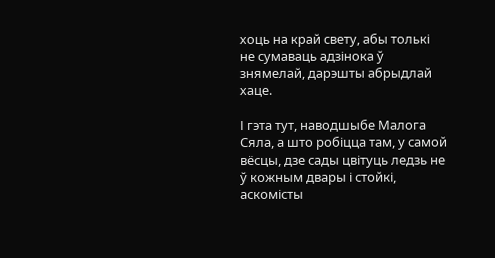хоць на край свету, абы толькі не сумаваць адзінока ў знямелай, дарэшты абрыдлай хаце.

І гэта тут, наводшыбе Малога Сяла, а што робіцца там, у самой вёсцы, дзе сады цвітуць ледзь не ў кожным двары і стойкі, аскомісты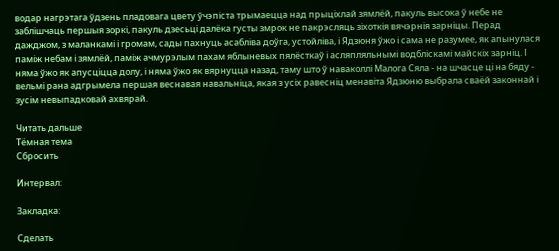водар нагрэтага ўдзень пладовага цвету ўчэпіста трымаецца над прыціхлай зямлёй, пакуль высока ў небе не заблішчаць першыя зоркі, пакуль дзесьці далёка густы змрок не пакрэсляць зіхоткія вячэрнія зарніцы. Перад дажджом, з маланкамі і громам, сады пахнуць асабліва доўга, устойліва, і Ядзюня ўжо і сама не разумее, як апынулася паміж небам і зямлёй, паміж ачмурэлым пахам яблыневых пялёсткаў і асляпляльнымі водбліскамі майскіх зарніц. І няма ўжо як апусціцца долу, і няма ўжо як вярнуцца назад, таму што ў наваколлі Малога Сяла - на шчасце ці на бяду - вельмі рана адгрымела першая веснавая навальніца, якая з усіх равесніц менавіта Ядзюню выбрала сваёй законнай і зусім невыпадковай ахвярай.

Читать дальше
Тёмная тема
Сбросить

Интервал:

Закладка:

Сделать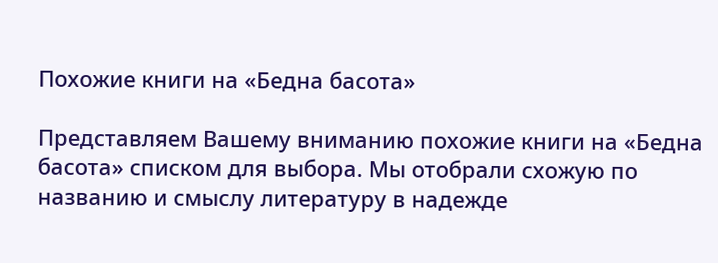Похожие книги на «Бедна басота»

Представляем Вашему вниманию похожие книги на «Бедна басота» списком для выбора. Мы отобрали схожую по названию и смыслу литературу в надежде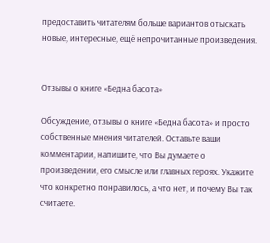предоставить читателям больше вариантов отыскать новые, интересные, ещё непрочитанные произведения.


Отзывы о книге «Бедна басота»

Обсуждение, отзывы о книге «Бедна басота» и просто собственные мнения читателей. Оставьте ваши комментарии, напишите, что Вы думаете о произведении, его смысле или главных героях. Укажите что конкретно понравилось, а что нет, и почему Вы так считаете.